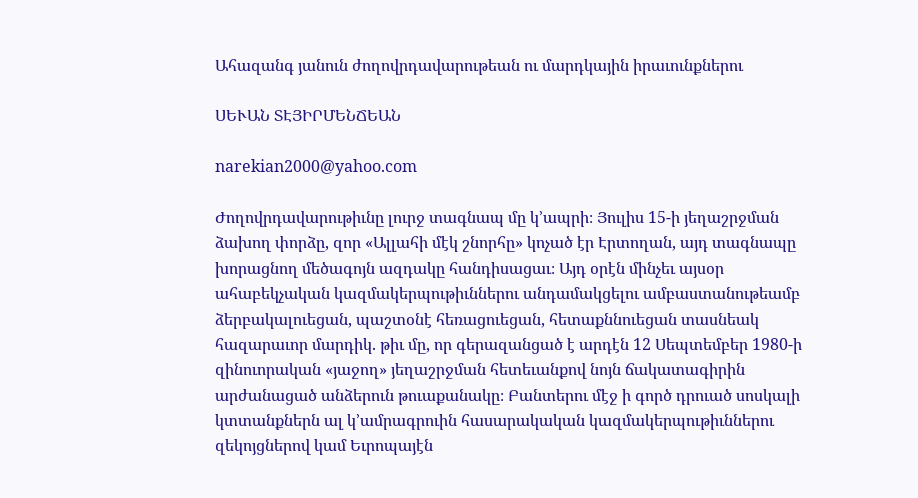Ահազանգ յանուն ժողովրդավարութեան ու մարդկային իրաւունքներու

ՍԵՒԱՆ ՏԷՅԻՐՄԵՆՃԵԱՆ

narekian2000@yahoo.com

Ժողովրդավարութիւնը լուրջ տագնապ մը կ՚ապրի։ Յուլիս 15-ի յեղաշրջման ձախող փորձը, զոր «Ալլահի մէկ շնորհը» կոչած էր Էրտողան, այդ տագնապը խորացնող մեծագոյն ազդակը հանդիսացաւ։ Այդ օրէն մինչեւ այսօր ահաբեկչական կազմակերպութիւններու անդամակցելու ամբաստանութեամբ ձերբակալուեցան, պաշտօնէ հեռացուեցան, հետաքննուեցան տասնեակ հազարաւոր մարդիկ. թիւ մը, որ գերազանցած է արդէն 12 Սեպտեմբեր 1980-ի զինուորական «յաջող» յեղաշրջման հետեւանքով նոյն ճակատագիրին արժանացած անձերուն թուաքանակը։ Բանտերու մէջ ի գործ դրուած սոսկալի կտտանքներն ալ կ՚ամրագրուին հասարակական կազմակերպութիւններու զեկոյցներով կամ Եւրոպայէն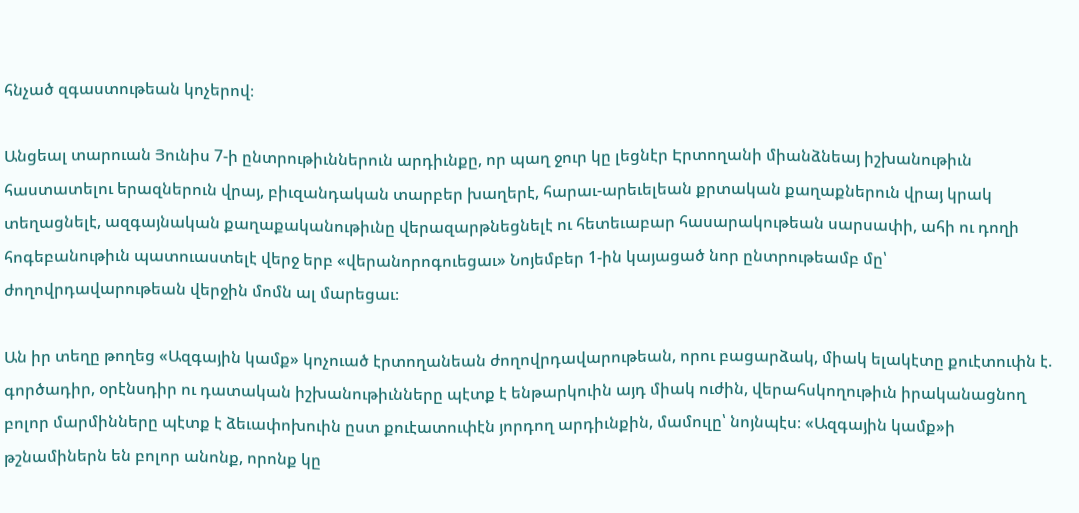հնչած զգաստութեան կոչերով։

Անցեալ տարուան Յունիս 7-ի ընտրութիւններուն արդիւնքը, որ պաղ ջուր կը լեցնէր Էրտողանի միանձնեայ իշխանութիւն հաստատելու երազներուն վրայ, բիւզանդական տարբեր խաղերէ, հարաւ-արեւելեան քրտական քաղաքներուն վրայ կրակ տեղացնելէ, ազգայնական քաղաքականութիւնը վերազարթնեցնելէ ու հետեւաբար հասարակութեան սարսափի, ահի ու դողի հոգեբանութիւն պատուաստելէ վերջ երբ «վերանորոգուեցաւ» Նոյեմբեր 1-ին կայացած նոր ընտրութեամբ մը՝ ժողովրդավարութեան վերջին մոմն ալ մարեցաւ։

Ան իր տեղը թողեց «Ազգային կամք» կոչուած էրտողանեան ժողովրդավարութեան, որու բացարձակ, միակ ելակէտը քուէտուփն է. գործադիր, օրէնսդիր ու դատական իշխանութիւնները պէտք է ենթարկուին այդ միակ ուժին, վերահսկողութիւն իրականացնող բոլոր մարմինները պէտք է ձեւափոխուին ըստ քուէատուփէն յորդող արդիւնքին, մամուլը՝ նոյնպէս։ «Ազգային կամք»ի թշնամիներն են բոլոր անոնք, որոնք կը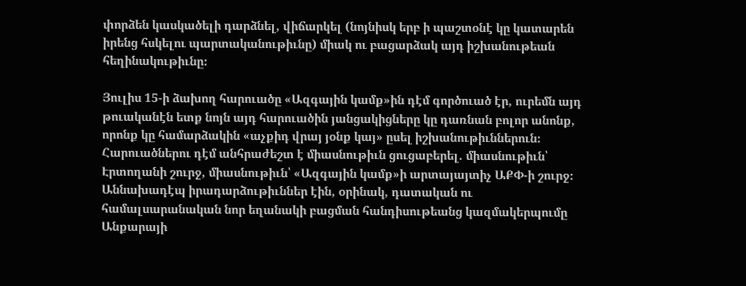փորձեն կասկածելի դարձնել, վիճարկել (նոյնիսկ երբ ի պաշտօնէ կը կատարեն իրենց հսկելու պարտականութիւնը) միակ ու բացարձակ այդ իշխանութեան հեղինակութիւնը։

Յուլիս 15-ի ձախող հարուածը «Ազգային կամք»ին դէմ գործուած էր, ուրեմն այդ թուականէն ետք նոյն այդ հարուածին յանցակիցները կը դառնան բոլոր անոնք, որոնք կը համարձակին «աչքիդ վրայ յօնք կայ» ըսել իշխանութիւններուն։ Հարուածներու դէմ անհրաժեշտ է միասնութիւն ցուցաբերել. միասնութիւն՝ Էրտողանի շուրջ, միասնութիւն՝ «Ազգային կամք»ի արտայայտիչ ԱՔՓ-ի շուրջ։ Աննախադէպ իրադարձութիւններ էին, օրինակ, դատական ու համալսարանական նոր եղանակի բացման հանդիսութեանց կազմակերպումը Անքարայի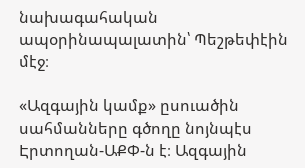նախագահական ապօրինապալատին՝ Պեշթեփէին մէջ։

«Ազգային կամք» ըսուածին սահմանները գծողը նոյնպէս Էրտողան-ԱՔՓ-ն է։ Ազգային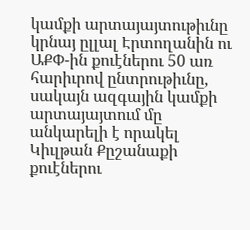կամքի արտայայտութիւնը կրնայ ըլլալ Էրտողանին ու ԱՔՓ-ին քուէներու 50 առ հարիւրով ընտրութիւնը, սակայն ազգային կամքի արտայայտում մը անկարելի է որակել Կիւլթան Քըշանաքի քուէներու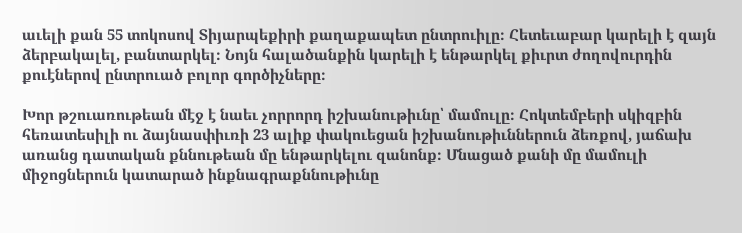աւելի քան 55 տոկոսով Տիյարպեքիրի քաղաքապետ ընտրուիլը։ Հետեւաբար կարելի է զայն ձերբակալել, բանտարկել։ Նոյն հալածանքին կարելի է ենթարկել քիւրտ ժողովուրդին քուէներով ընտրուած բոլոր գործիչները։

Խոր թշուառութեան մէջ է նաեւ չորրորդ իշխանութիւնը՝ մամուլը։ Հոկտեմբերի սկիզբին հեռատեսիլի ու ձայնասփիւռի 23 ալիք փակուեցան իշխանութիւններուն ձեռքով, յաճախ առանց դատական քննութեան մը ենթարկելու զանոնք։ Մնացած քանի մը մամուլի միջոցներուն կատարած ինքնագրաքննութիւնը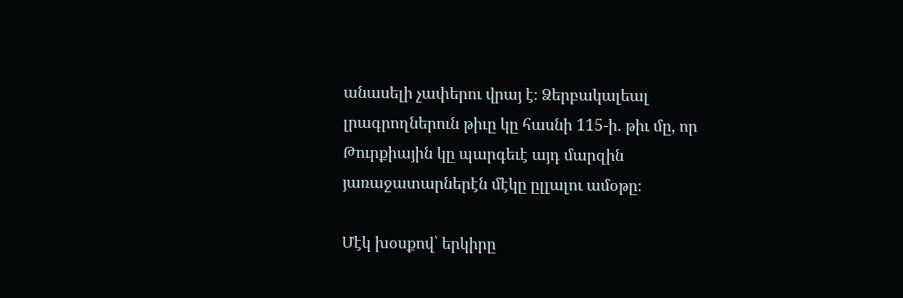անասելի չափերու վրայ է։ Ձերբակալեալ լրագրողներուն թիւը կը հասնի 115-ի. թիւ մը, որ Թուրքիային կը պարգեւէ այդ մարզին յառաջատարներէն մէկը ըլլալու ամօթը։

Մէկ խօսքով՝ երկիրը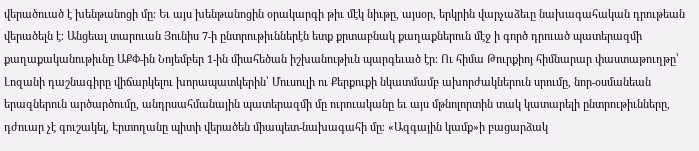վերածուած է խենթանոցի մը։ Եւ այս խենթանոցին օրակարգի թիւ մէկ նիւթը, այսօր, երկրին վարչաձեւը նախագահական դրութեան վերածելն է։ Անցեալ տարուան Յունիս 7-ի ընտրութիւններէն ետք քրտաբնակ քաղաքներուն մէջ ի գործ դրուած պատերազմի քաղաքականութիւնը ԱՔՓ-ին Նոյեմբեր 1-ին միահեծան իշխանութիւն պարգեւած էր։ Ու հիմա Թուրքիոյ հիմնարար փաստաթուղթը՝ Լոզանի դաշնագիրը վիճարկելու խորապատկերին՝ Մուսուլի ու Քերքուքի նկատմամբ ախորժակներուն սրումը, նոր-օսմանեան երազներուն արծարծումը, անդրսահմանային պատերազմի մը ուրուականը եւ այս մթնոլորտին տակ կատարելի ընտրութիւնները, դժուար չէ գուշակել, Էրտողանը պիտի վերածեն միապետ-նախագահի մը։ «Ազգային կամք»ի բացարձակ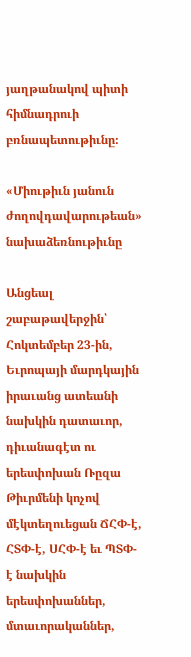յաղթանակով պիտի հիմնադրուի բռնապետութիւնը։

«Միութիւն յանուն ժողովդավարութեան» նախաձեռնութիւնը

Անցեալ շաբաթավերջին՝ Հոկտեմբեր 23-ին, Եւրոպայի մարդկային իրաւանց ատեանի նախկին դատաւոր, դիւանագէտ ու երեսփոխան Ռըզա Թիւրմենի կոչով մէկտեղուեցան ՃՀՓ-է, ՀՏՓ-է, ՍՀՓ-է եւ ՊՏՓ-է նախկին երեսփոխաններ, մտաւորականներ,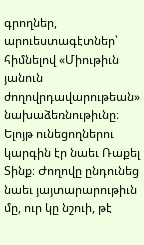գրողներ, արուեստագէտներ՝ հիմնելով «Միութիւն յանուն ժողովրդավարութեան» նախաձեռնութիւնը։ Ելոյթ ունեցողներու կարգին էր նաեւ Ռաքել Տինք։ Ժողովը ընդունեց նաեւ յայտարարութիւն մը, ուր կը նշուի, թէ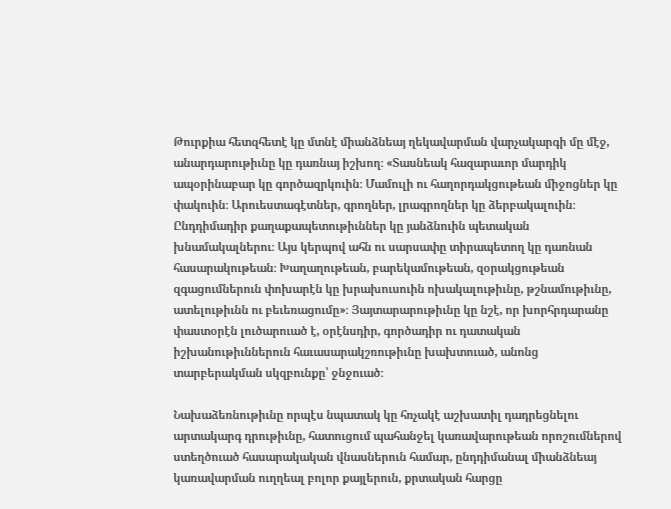Թուրքիա հետզհետէ կը մտնէ միանձնեայ ղեկավարման վարչակարգի մը մէջ, անարդարութիւնը կը դառնայ իշխող։ «Տասնեակ հազարաւոր մարդիկ ապօրինաբար կը գործազրկուին։ Մամուլի ու հաղորդակցութեան միջոցներ կը փակուին։ Արուեստագէտներ, գրողներ, լրագրողներ կը ձերբակալուին։ Ընդդիմադիր քաղաքապետութիւններ կը յանձնուին պետական խնամակալներու։ Այս կերպով ահն ու սարսափը տիրապետող կը դառնան հասարակութեան։ Խաղաղութեան, բարեկամութեան, զօրակցութեան զգացումներուն փոխարէն կը խրախուսուին ոխակալութիւնը, թշնամութիւնը, ատելութիւնն ու բեւեռացումը»։ Յայտարարութիւնը կը նշէ, որ խորհրդարանը փաստօրէն լուծարուած է, օրէնսդիր, գործադիր ու դատական իշխանութիւններուն հաւասարակշռութիւնը խախտուած, անոնց տարբերակման սկզբունքը՝ ջնջուած։

Նախաձեռնութիւնը որպէս նպատակ կը հռչակէ աշխատիլ դադրեցնելու արտակարգ դրութիւնը, հատուցում պահանջել կառավարութեան որոշումներով ստեղծուած հասարակական վնասներուն համար, ընդդիմանալ միանձնեայ կառավարման ուղղեալ բոլոր քայլերուն, քրտական հարցը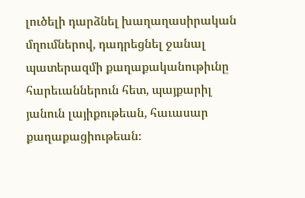լուծելի դարձնել խաղաղասիրական մղումներով, դադրեցնել ջանալ պատերազմի քաղաքականութիւնը հարեւաններուն հետ, պայքարիլ յանուն լայիքութեան, հաւասար քաղաքացիութեան։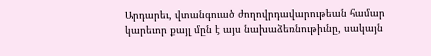Արդարեւ, վտանգուած ժողովրդավարութեան համար կարեւոր քայլ մըն է այս նախաձեռնութիւնը, սակայն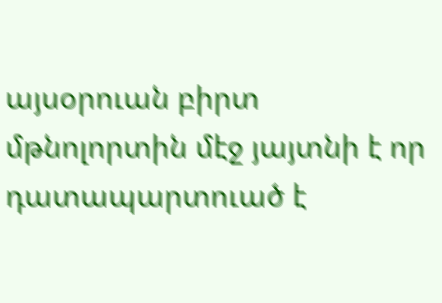այսօրուան բիրտ մթնոլորտին մէջ յայտնի է որ դատապարտուած է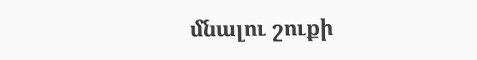մնալու շուքի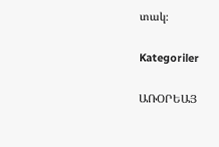տակ։

Kategoriler

ԱՌՕՐԵԱՅ